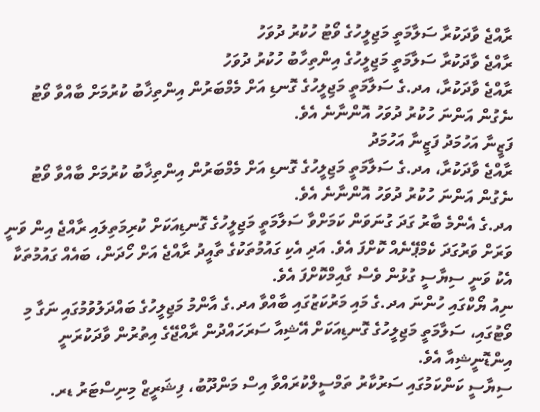ރާއްޖެ ވާދަކުރާ ސަލާމަތީ މަޖިލީހުގެ ވޯޓު ހުކުރު ދުވަހު
ރާއްޖެ ވާދަކުރާ ސަލާމަތީ މަޖިލީހުގެ އިންތިހާބު ހުކުރު ދުވަހު
ރާއްޖެ ވާދަކުރާ، އދ.ގެ ސަލާމަތީ މަޖިލީހުގެ ގޮނޑި އަށް މެމްބަރުން އިންތިޚާބު ކުރުމަށް ބާއްވާ ވޯޓު ނެގުން އަންނަ ހުކުރު ދުވަހު އޮންނާނެ އެވެ.
ފަޒީނާ އަހުމަދު ފަޒީނާ އަހުމަދު
ރާއްޖެ ވާދަކުރާ، އދ.ގެ ސަލާމަތީ މަޖިލީހުގެ ގޮނޑި އަށް މެމްބަރުން އިންތިޚާބު ކުރުމަށް ބާއްވާ ވޯޓު ނެގުން އަންނަ ހުކުރު ދުވަހު އޮންނާނެ އެވެ.
އދ.ގެ އެންމެ ބާރު ގަދަ ގުނަވަން ކަމަށްވާ ސަލާމަތީ މަޖިލީހުގެ ގޮނޑިއަކަށް ކުރިމަތިލައި ރާއްޖެ އިން ވަނީ ވަރަށް ވަރުގަދަ ކެމްޕޭނެއް ކޮށްފަ އެވެ. އަދި އެކި ގައުމުތަކުގެ ތާއީދު ރާއްޖެ އަށް ހޯދަން، ބައެއް ގައުމުތަކާ އެކު ވަނީ ސިޔާސީ ގުޅުން ވެސް ގާއިމްކޮށްފަ އެވެ.
ނިއު ޔޯކްގައި ހުންނަ އދ.ގެ މައި މަރުކަޒުގައި ބާއްވާ އދ.ގެ އާންމު މަޖިލީހުގެ ބައްދަލުވުމުގައި ނަގާ މި ވޯޓުގައި، ސަލާމަތީ މަޖިލީހުގެ ގޮނޑިއަކަށް އޭޝިއާ ސަރަހައްދުން ރާއްޖޭގެ އިތުރުން ވާދަކުރަނީ އިންޑޮނީޝިއާ އެވެ.
ސިޔާސީ ކަންކަމުގައި ސަރުކާރު ތަމްސީލްކުރައްވާ އިސް މަންދޫބު، ފިޝަރީޒް މިނިސްޓަރު ޑރ.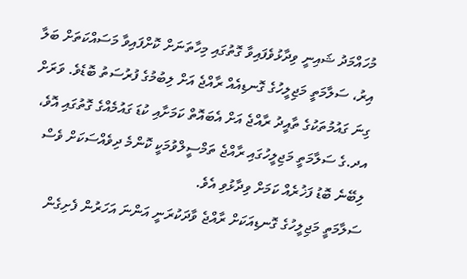މުހައްމަދު ޝައިނީ ވިދާޅުވެފައިވާ ގޮތުގައި މިހާތަނަށް ކޮށްފައިވާ މަސައްކަތަށް ބަލާ އިރު، ސަލާމަތީ މަޖިލީހުގެ ގޮނޑިއެއް ރާއްޖެ އަށް ލިބުމުގެ ފުރުސަތު ބޮޑެވެ. ވަރަށް ގިނަ ގައުމުތަކުގެ ތާއީދު ރާއްޖެ އަށް އެބައޮތް ކަމަށާއި ކުޑަ ގައުމެއްގެ ގޮތުގައި އޮވެ، އދ.ގެ ސަލާމަތީ މަޖިލީހުގައި ރާއްޖެ ތަމްސީލްވުމަކީ ކޮންމެ ދިވެއްސަކަށް ވެސް ލިބޭނެ ބޮޑު ފަޚުރެއް ކަމަށް ވިދާޅުވި އެވެ.
ސަލާމަތީ މަޖިލީހުގެ ގޮނޑިއަކަށް ރާއްޖެ ވާދަކުރަނީ އަންނަ އަހަރުން ފެށިގެން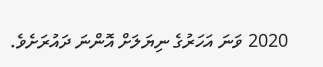2020 ވަނަ އަހަރުގެ ނިޔަލަށް އޮންނަ ދައުރަށެވެ.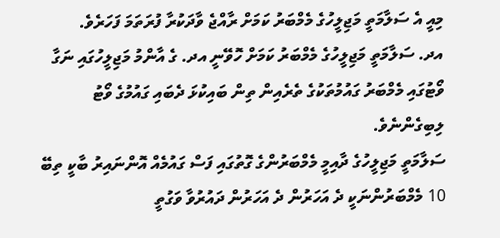މިއީ އެ ސަލާމަތީ މަޖިލީހުގެ މެމްބަރު ކަމަށް ރާއްޖެ ވާދަކުރާ ފުރަތަމަ ފަހަރެވެ.
އދ. ސަލާމަތީ މަޖިލީހުގެ މެމްބަރު ކަމަށް ހޮވޭނީ އދ. ގެ އާންމު މަޖިލީހުގައި ނަގާ ވޯޓުގައި މެމްބަރު ގައުމުތަކުގެ ތެރެއިން ތިން ބައިކުޅަ ދެބައި ގައުމުގެ ވޯޓު ލިބިގެންނެވެ.
ސަލާމަތީ މަޖިލީހުގެ ދާއިމީ މެމްބަރުންގެ ގޮތުގައި ފަސް ގައުމެއް އޮންނައިރު ބާކީ ތިބޭ 10 މެމްބަރުންނަކީ ދެ އަހަރުން ދެ އަހަރުން ދައުރުވާ ވަގުތީ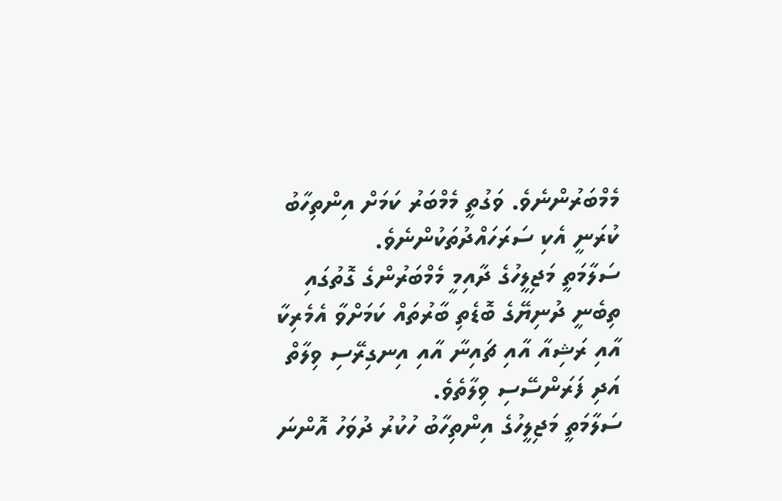މެމްބަރުންނެވެ. ވަގުތީ މެމްބަރު ކަމަށް އިންތިހާބު ކުރަނީ އެކި ސަރަހައްދުތަކުންނެވެ.
ސަލާމަތީ މަޖިލީހުގެ ދާއިމީ މެމްބަރުންގެ ގޮތުގައި ތިބެނީ ދުނިޔޭގެ ބޮޑެތި ބާރުތައް ކަމަށްވާ އެމެރިކާ އާއި ރަޝިއާ އާއި ޗައިނާ އާއި އިނގިރޭސި ވިލާތް އަދި ފަރަންސޭސި ވިލާތެވެ.
ސަލާމަތީ މަޖިލީހުގެ އިންތިހާބު ހުކުރު ދުވަހު އޮންނަ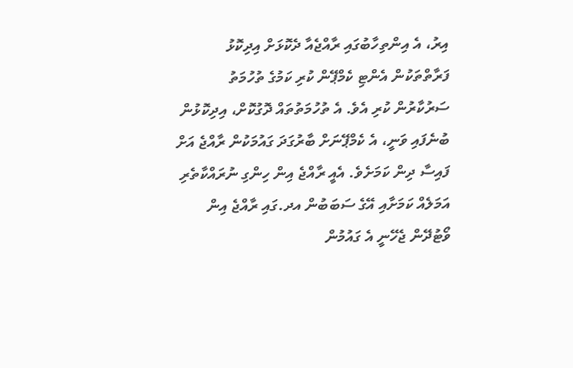އިރު، އެ އިންތިހާބުގައި ރާއްޖެއާ ދެކޮޅަށް އިދިކޮޅު ފަރާތްތަކުން އެންޓި ކެމްޕޭން ކުރި ކަމުގެ ތުހުމަތު ސަރުކާރުން ކުރި އެވެ. އެ ތުހުމަތުތައް ދޮގުކޮށް، އިދިކޮޅުން ބުނެފައި ވަނީ، އެ ކެމްޕޭނަށް ބާރުގަދަ ގައުމަކުން ރާއްޖެ އަށް ފައިސާ ދިން ކަމަށެވެ. އެއީ ރާއްޖެ އިން ހިންގި ނުރައްކާތެރި އަމަލެއް ކަމަށާއި އޭގެ ސަބަބުން އދ.ގައި ރާއްޖެ އިން ވޯޓުދޭން ޖެހޭނީ އެ ގައުމުން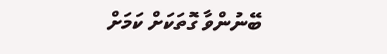ބޭނުންވާ ގޮތަކަށް ކަމަށް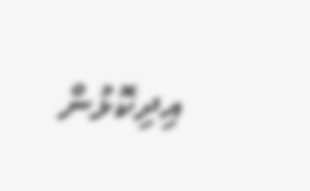އިދިކޮޅުން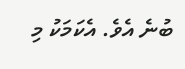ބުނެ އެވެ. އެކަމަކު މި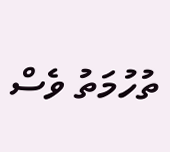ތުހުމަތު ވެސް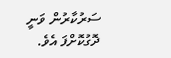ސަރުކާރުން ވަނީ ދޮގުކޮށްފަ އެވެ.